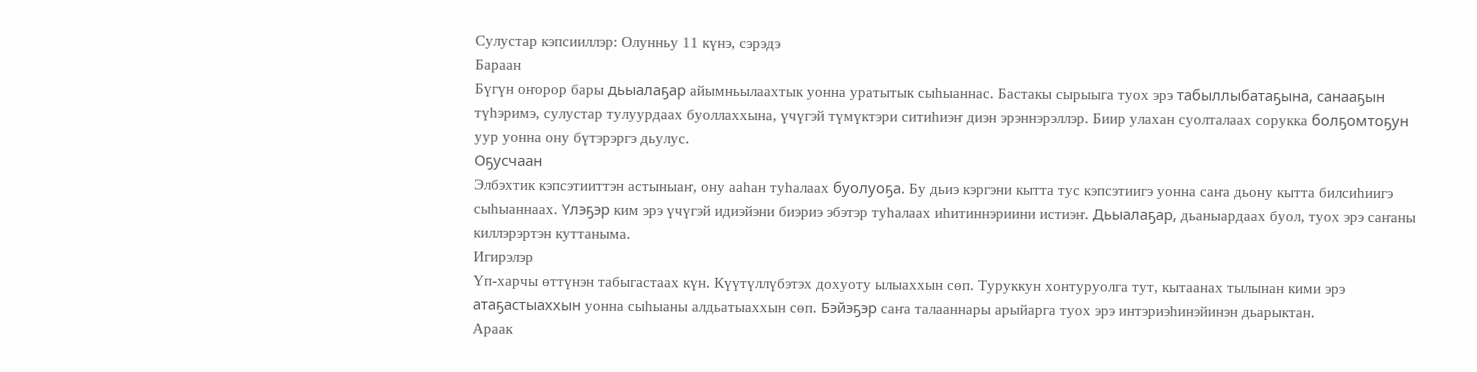Сулустар кэпсииллэр: Олунньу 11 күнэ, сэрэдэ
Бараан
Бүгүн оҥорор бары дьыалаҕар айымньылаахтык уонна уратытык сыһыаннас. Бастакы сырыыга туох эрэ табыллыбатаҕына, санааҕын түһэримэ, сулустар тулуурдаах буоллаххына, үчүгэй түмүктэри ситиһиэҥ диэн эрэннэрэллэр. Биир улахан суолталаах сорукка болҕомтоҕун уур уонна ону бүтэрэргэ дьулус.
Оҕусчаан
Элбэхтик кэпсэтииттэн астыныаҥ, ону ааһан туһалаах буолуоҕа. Бу дьиэ кэргэни кытта тус кэпсэтиигэ уонна саҥа дьону кытта билсиһиигэ сыһыаннаах. Үлэҕэр ким эрэ үчүгэй идиэйэни биэриэ эбэтэр туһалаах иһитиннэриини истиэҥ. Дьыалаҕар, дьаныардаах буол, туох эрэ саҥаны киллэрэртэн куттаныма.
Игирэлэр
Үп-харчы өттүнэн табыгастаах күн. Күүтүллүбэтэх дохуоту ылыаххын сөп. Туруккун хонтуруолга тут, кытаанах тылынан кими эрэ атаҕастыаххын уонна сыһыаны алдьатыаххын сөп. Бэйэҕэр саҥа талааннары арыйарга туох эрэ интэриэһинэйинэн дьарыктан.
Араак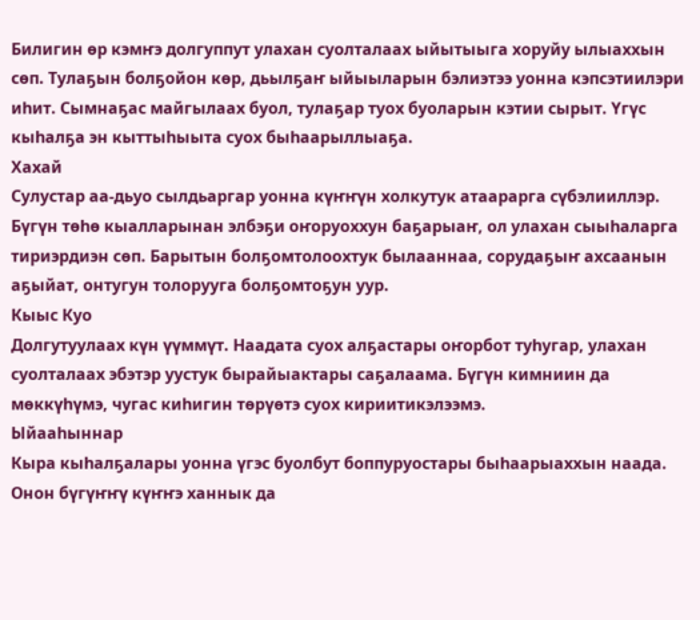Билигин өр кэмҥэ долгуппут улахан суолталаах ыйытыыга хоруйу ылыаххын сөп. Тулаҕын болҕойон көр, дьылҕаҥ ыйыыларын бэлиэтээ уонна кэпсэтиилэри иһит. Сымнаҕас майгылаах буол, тулаҕар туох буоларын кэтии сырыт. Үгүс кыһалҕа эн кыттыһыыта суох быһаарыллыаҕа.
Хахай
Сулустар аа-дьуо сылдьаргар уонна күҥҥүн холкутук атаарарга сүбэлииллэр. Бүгүн төһө кыалларынан элбэҕи оҥоруоххун баҕарыаҥ, ол улахан сыыһаларга тириэрдиэн сөп. Барытын болҕомтолоохтук былааннаа, сорудаҕыҥ ахсаанын аҕыйат, онтугун толорууга болҕомтоҕун уур.
Кыыс Куо
Долгутуулаах күн үүммүт. Наадата суох алҕастары оҥорбот туһугар, улахан суолталаах эбэтэр уустук бырайыактары саҕалаама. Бүгүн кимниин да мөккүһүмэ, чугас киһигин төрүөтэ суох кириитикэлээмэ.
Ыйааһыннар
Кыра кыһалҕалары уонна үгэс буолбут боппуруостары быһаарыаххын наада. Онон бүгүҥҥү күҥҥэ ханнык да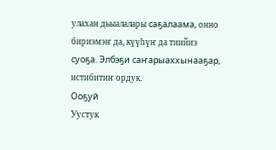улахан дьыалалары саҕалаама, онно бириэмэҥ да, күүһүҥ да тиийиэ суоҕа. Элбэҕи саҥарыаххынааҕар, истибитиҥ ордук.
Ооҕуй
Уустук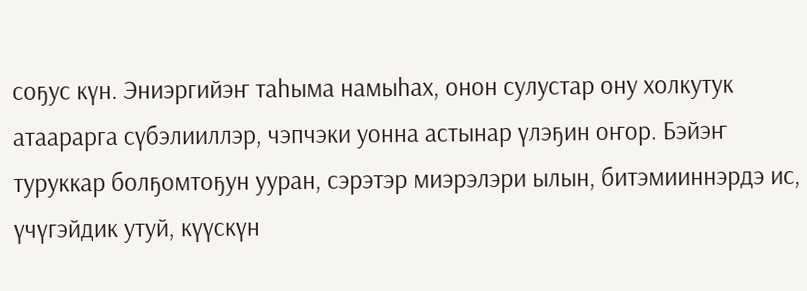соҕус күн. Эниэргийэҥ таһыма намыһах, онон сулустар ону холкутук атаарарга сүбэлииллэр, чэпчэки уонна астынар үлэҕин оҥор. Бэйэҥ туруккар болҕомтоҕун ууран, сэрэтэр миэрэлэри ылын, битэмииннэрдэ ис, үчүгэйдик утуй, күүскүн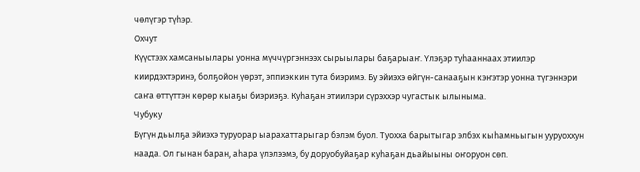чөлүгэр түһэр.
Охчут
Күүстээх хамсаныылары уонна мүччүргэннээх сырыылары баҕарыаҥ. Үлэҕэр туһааннаах этиилэр киирдэхтэринэ, болҕойон үөрэт, эппиэккин тута биэримэ. Бу эйиэхэ өйгүн-санааҕын кэҥэтэр уонна түгэннэри саҥа өттүттэн көрөр кыаҕы биэриэҕэ. Куһаҕан этиилэри сүрэххэр чугастык ылыныма.
Чубуку
Бүгүн дьылҕа эйиэхэ туруорар ыарахаттарыгар бэлэм буол. Туохха барытыгар элбэх кыһамньыгын ууруоххун наада. Ол гынан баран, аһара үлэлээмэ, бу доруобуйаҕар куһаҕан дьайыыны оҥоруон сөп.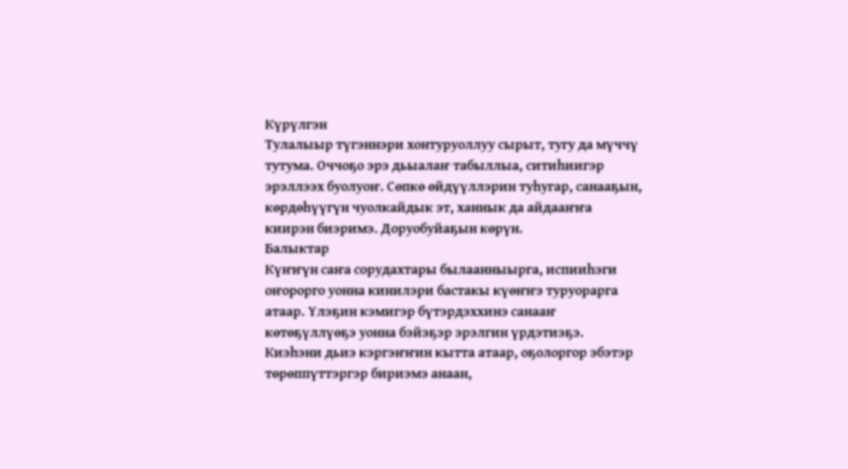Күрүлгэн
Тулалыыр түгэннэри хонтуруоллуу сырыт, тугу да мүччү тутума. Оччоҕо эрэ дьыалаҥ табыллыа, ситиһиигэр эрэллээх буолуоҥ. Сөпкө өйдүүллэрин туһугар, санааҕын, көрдөһүүгүн чуолкайдык эт, ханнык да айдааҥҥа киирэн биэримэ. Доруобуйаҕын көрүн.
Балыктар
Күҥҥүн саҥа сорудахтары былаанныырга, испииһэги оҥорорго уонна кинилэри бастакы күөҥҥэ туруорарга атаар. Үлэҕин кэмигэр бүтэрдэххинэ санааҥ көтөҕүллүөҕэ уонна бэйэҕэр эрэлгин үрдэтиэҕэ. Киэһэни дьиэ кэргэҥҥин кытта атаар, оҕолоргор эбэтэр төрөппүттэргэр бириэмэ анаан,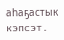аһаҕастык кэпсэт.